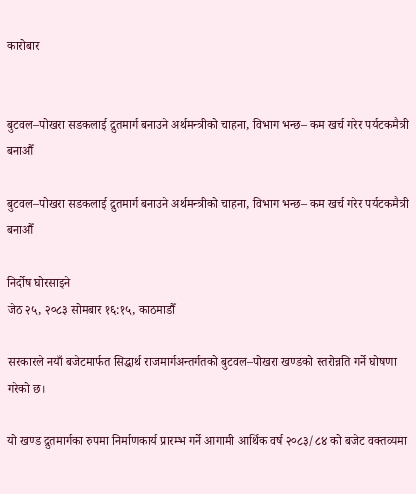कारोबार


बुटवल–पोखरा सडकलाई द्रुतमार्ग बनाउने अर्थमन्त्रीको चाहना, विभाग भन्छ– कम खर्च गरेर पर्यटकमैत्री बनाऔँ

बुटवल–पोखरा सडकलाई द्रुतमार्ग बनाउने अर्थमन्त्रीको चाहना, विभाग भन्छ– कम खर्च गरेर पर्यटकमैत्री बनाऔँ

निर्दोष घोरसाइने
जेठ २५, २०८३ सोमबार १६:१५, काठमाडौँ

सरकारले नयाँ बजेटमार्फत सिद्धार्थ राजमार्गअन्तर्गतको बुटवल–पोखरा खण्डको स्तरोन्नति गर्ने घोषणा गरेको छ।

यो खण्ड द्रुतमार्गका रुपमा निर्माणकार्य प्रारम्भ गर्ने आगामी आर्थिक वर्ष २०८३/८४ को बजेट वक्तव्यमा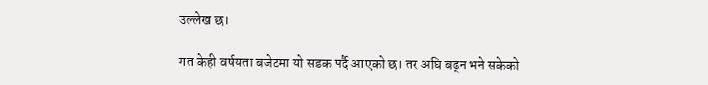उल्लेख छ।

गत केही वर्षयता बजेटमा यो सडक पर्दै आएको छ। तर अघि बढ्न भने सकेको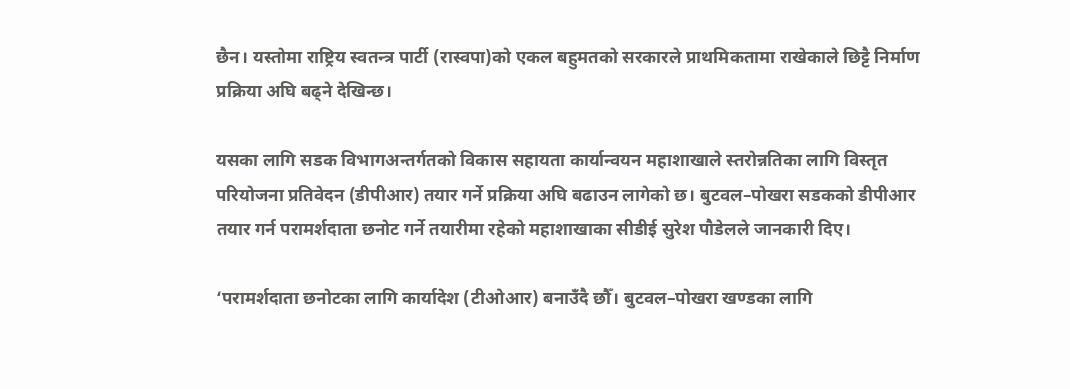छैन। यस्तोमा राष्ट्रिय स्वतन्त्र पार्टी (रास्वपा)को एकल बहुमतको सरकारले प्राथमिकतामा राखेकाले छिट्टै निर्माण प्रक्रिया अघि बढ्ने देखिन्छ।

यसका लागि सडक विभागअन्तर्गतको विकास सहायता कार्यान्वयन महाशाखाले स्तरोन्नतिका लागि विस्तृत परियोजना प्रतिवेदन (डीपीआर) तयार गर्ने प्रक्रिया अघि बढाउन लागेको छ। बुटवल–पोखरा सडकको डीपीआर तयार गर्न परामर्शदाता छनोट गर्ने तयारीमा रहेको महाशाखाका सीडीई सुरेश पौडेलले जानकारी दिए।

‘परामर्शदाता छनोटका लागि कार्यादेश (टीओआर) बनाउँदै छौँ। बुटवल–पोखरा खण्डका लागि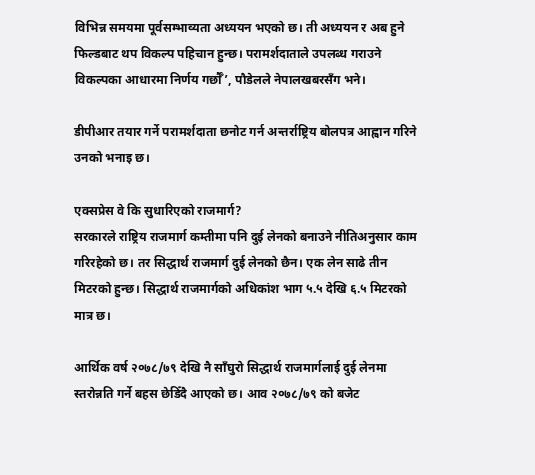विभिन्न समयमा पूर्वसम्भाव्यता अध्ययन भएको छ। ती अध्ययन र अब हुने फिल्डबाट थप विकल्प पहिचान हुन्छ। परामर्शदाताले उपलब्ध गराउने विकल्पका आधारमा निर्णय गर्छौँ’, पौडेलले नेपालखबरसँग भने।

डीपीआर तयार गर्ने परामर्शदाता छनोट गर्न अन्तर्राष्ट्रिय बोलपत्र आह्वान गरिने उनको भनाइ छ।

एक्सप्रेस वे कि सुधारिएको राजमार्ग?
सरकारले राष्ट्रिय राजमार्ग कम्तीमा पनि दुई लेनको बनाउने नीतिअनुसार काम गरिरहेको छ। तर सिद्धार्थ राजमार्ग दुई लेनको छैन। एक लेन साढे तीन मिटरको हुन्छ। सिद्धार्थ राजमार्गको अधिकांश भाग ५.५ देखि ६.५ मिटरको मात्र छ।

आर्थिक वर्ष २०७८/७९ देखि नै साँघुरो सिद्धार्थ राजमार्गलाई दुई लेनमा स्तरोन्नति गर्ने बहस छेडिँदै आएको छ। आव २०७८/७९ को बजेट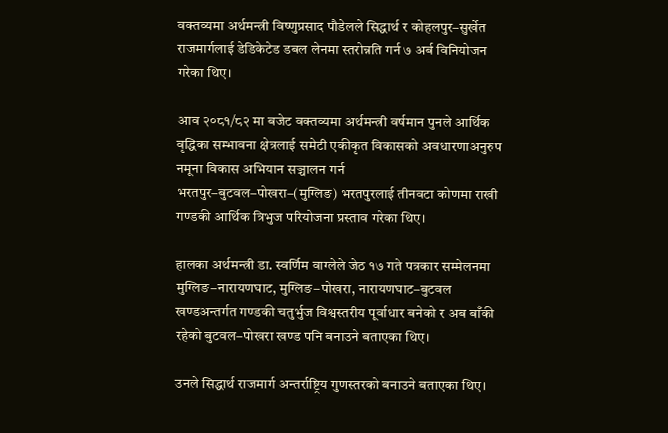वक्तव्यमा अर्थमन्त्री विष्णुप्रसाद पौडेलले सिद्धार्थ र कोहलपुर–सुर्खेत राजमार्गलाई डेडिकेटेड डबल लेनमा स्तरोन्नति गर्न ७ अर्ब विनियोजन गरेका थिए।

आव २०८१/८२ मा बजेट वक्तव्यमा अर्थमन्त्री वर्षमान पुनले आर्थिक वृद्धिका सम्भावना क्षेत्रलाई समेटी एकीकृत विकासको अवधारणाअनुरुप नमूना विकास अभियान सञ्चालन गर्न भरतपुर–बुटवल–पोखरा–(मुग्लिङ) भरतपुरलाई तीनवटा कोणमा राखी गण्डकी आर्थिक त्रिभुज परियोजना प्रस्ताव गरेका थिए।

हालका अर्थमन्त्री डा. स्वर्णिम वाग्लेले जेठ १७ गते पत्रकार सम्मेलनमा मुग्लिङ–नारायणघाट, मुग्लिङ–पोखरा, नारायणघाट–बुटवल खण्डअन्तर्गत गण्डकी चतुर्भुज विश्वस्तरीय पूर्वाधार बनेको र अब बाँकी रहेको बुटवल–पोखरा खण्ड पनि बनाउने बताएका थिए।

उनले सिद्धार्थ राजमार्ग अन्तर्राष्ट्रिय गुणस्तरको बनाउने बताएका थिए।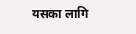यसका लागि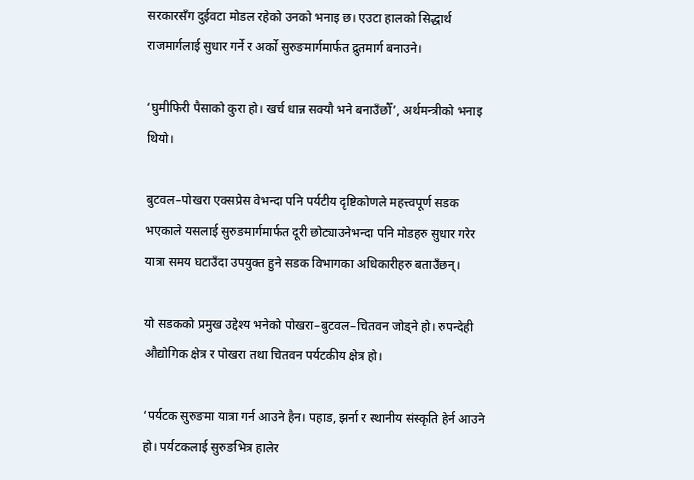सरकारसँग दुईवटा मोडल रहेको उनको भनाइ छ। एउटा हालको सिद्धार्थ राजमार्गलाई सुधार गर्ने र अर्को सुरुङमार्गमार्फत द्रुतमार्ग बनाउने।

‘घुमीफिरी पैसाको कुरा हो। खर्च धान्न सक्यौ भने बनाउँछौँ’, अर्थमन्त्रीको भनाइ थियो।

बुटवल–पोखरा एक्सप्रेस वेभन्दा पनि पर्यटीय दृष्टिकोणले महत्त्वपूर्ण सडक भएकाले यसलाई सुरुङमार्गमार्फत दूरी छोट्याउनेभन्दा पनि मोडहरु सुधार गरेर यात्रा समय घटाउँदा उपयुक्त हुने सडक विभागका अधिकारीहरु बताउँछन्।

यो सडकको प्रमुख उद्देश्य भनेको पोखरा–बुटवल–चितवन जोड्ने हो। रुपन्देही औद्योगिक क्षेत्र र पोखरा तथा चितवन पर्यटकीय क्षेत्र हो।

‘पर्यटक सुरुङमा यात्रा गर्न आउने हैन। पहाड, झर्ना र स्थानीय संस्कृति हेर्न आउने हो। पर्यटकलाई सुरुङभित्र हालेर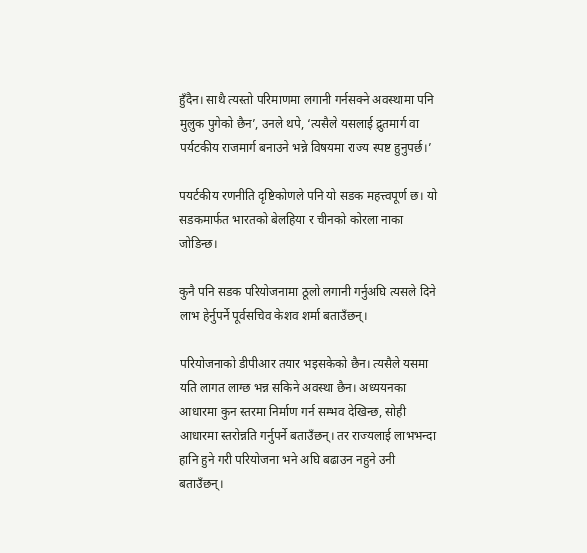हुँदैन। साथै त्यस्तो परिमाणमा लगानी गर्नसक्ने अवस्थामा पनि मुलुक पुगेको छैन’, उनले थपे, ‘त्यसैले यसलाई द्रुतमार्ग वा पर्यटकीय राजमार्ग बनाउने भन्ने विषयमा राज्य स्पष्ट हुनुपर्छ।’

पयर्टकीय रणनीति दृष्टिकोणले पनि यो सडक महत्त्वपूर्ण छ। यो सडकमार्फत भारतको बेलहिया र चीनको कोरला नाका जोडिन्छ।

कुनै पनि सडक परियोजनामा ठूलो लगानी गर्नुअघि त्यसले दिने लाभ हेर्नुपर्ने पूर्वसचिव केशव शर्मा बताउँछन्।

परियोजनाको डीपीआर तयार भइसकेको छैन। त्यसैले यसमा यति लागत लाग्छ भन्न सकिने अवस्था छैन। अध्ययनका आधारमा कुन स्तरमा निर्माण गर्न सम्भव देखिन्छ, सोही आधारमा स्तरोन्नति गर्नुपर्ने बताउँछन्। तर राज्यलाई लाभभन्दा हानि हुने गरी परियोजना भने अघि बढाउन नहुने उनी बताउँछन्।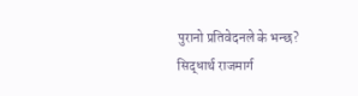पुरानो प्रतिवेदनले के भन्छ?
सिद्धार्थ राजमार्ग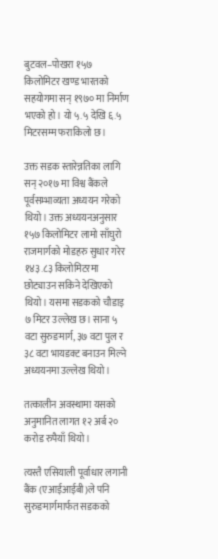बुटवल–पोखरा १५७ किलोमिटर खण्ड भारतको सहयोगमा सन् १९७० मा निर्माण भएको हो। यो ५.५ देखि ६.५ मिटरसम्म फराकिलो छ।

उक्त सडक स्तारेन्नतिका लागि सन् २०१७ मा विश्व बैंकले पूर्वसम्भाव्यता अध्ययन गरेको थियो। उक्त अध्ययनअनुसार १५७ किलोमिटर लामो साँघुरो राजमार्गको मोडहरु सुधार गरेर १४३.८३ किलोमिटरमा छोट्याउन सकिने देखिएको थियो। यसमा सडकको चौडाइ ७ मिटर उल्लेख छ। साना ५ वटा सुरुङमार्ग, ३७ वटा पुल र ३८ वटा भायडक्ट बनाउन मिल्ने अध्ययनमा उल्लेख थियो।

तत्कालीन अवस्थामा यसको अनुमानित लागत १२ अर्ब २० करोड रुपैयाँ थियो।

त्यस्तै एसियाली पूर्वाधार लगानी बैंक (एआईआईबी)ले पनि सुरुङमार्गमार्फत सडकको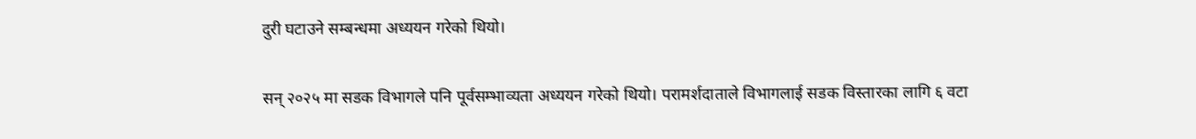दुरी घटाउने सम्बन्धमा अध्ययन गरेको थियो।

सन् २०२५ मा सडक विभागले पनि पूर्वसम्भाव्यता अध्ययन गरेको थियो। परामर्शदाताले विभागलाई सडक विस्तारका लागि ६ वटा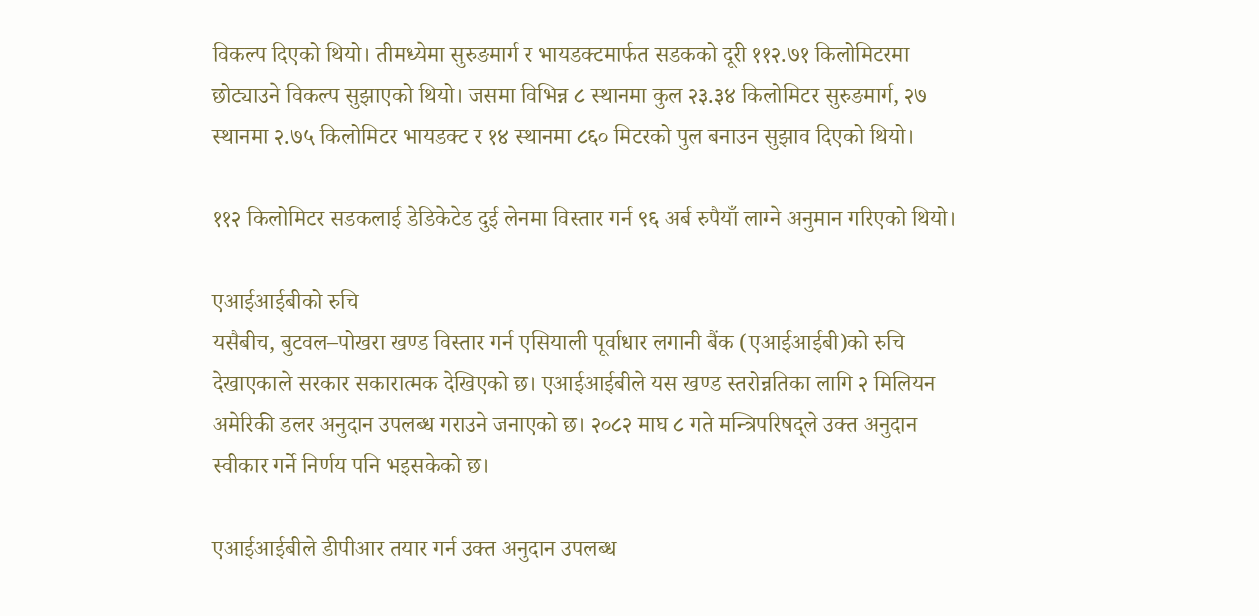विकल्प दिएको थियो। तीमध्येमा सुरुङमार्ग र भायडक्टमार्फत सडकको दूरी ११२.७१ किलोमिटरमा छोट्याउने विकल्प सुझाएको थियो। जसमा विभिन्न ८ स्थानमा कुल २३.३४ किलोमिटर सुरुङमार्ग, २७ स्थानमा २.७५ किलोमिटर भायडक्ट र १४ स्थानमा ८६० मिटरको पुल बनाउन सुझाव दिएको थियो।

११२ किलोमिटर सडकलाई डेडिकेटेड दुई लेनमा विस्तार गर्न ९६ अर्ब रुपैयाँ लाग्ने अनुमान गरिएको थियो।

एआईआईबीको रुचि
यसैबीच, बुटवल–पोखरा खण्ड विस्तार गर्न एसियाली पूर्वाधार लगानी बैंक (एआईआईबी)को रुचि देखाएकाले सरकार सकारात्मक देखिएको छ। एआईआईबीले यस खण्ड स्तरोन्नतिका लागि २ मिलियन अमेरिकी डलर अनुदान उपलब्ध गराउने जनाएको छ। २०८२ माघ ८ गते मन्त्रिपरिषद्ले उक्त अनुदान स्वीकार गर्ने निर्णय पनि भइसकेको छ।

एआईआईबीले डीपीआर तयार गर्न उक्त अनुदान उपलब्ध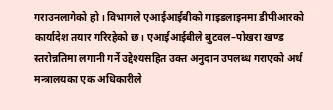गराउनलागेको हो। विभागले एआईआईबीको गाइडलाइनमा डीपीआरको कार्यादेश तयार गरिरहेको छ। एआईआईबीले बुटवल–पोखरा खण्ड स्तरोन्नतिमा लगानी गर्ने उद्देश्यसहित उक्त अनुदान उपलब्ध गराएको अर्थ मन्त्रालयका एक अधिकारीले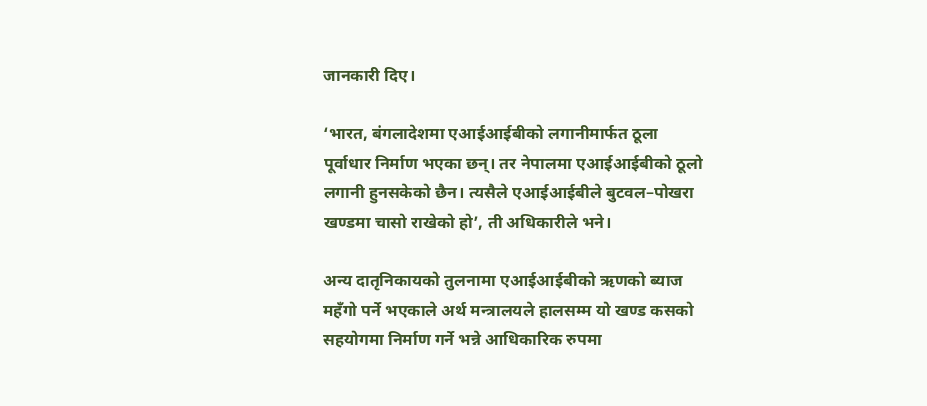जानकारी दिए।

‘भारत, बंगलादेशमा एआईआईबीको लगानीमार्फत ठूला पूर्वाधार निर्माण भएका छन्। तर नेपालमा एआईआईबीको ठूलो लगानी हुनसकेको छैन। त्यसैले एआईआईबीले बुटवल–पोखरा खण्डमा चासो राखेको हो’, ती अधिकारीले भने।

अन्य दातृनिकायको तुलनामा एआईआईबीको ऋणको ब्याज महँगो पर्ने भएकाले अर्थ मन्त्रालयले हालसम्म यो खण्ड कसको सहयोगमा निर्माण गर्ने भन्ने आधिकारिक रुपमा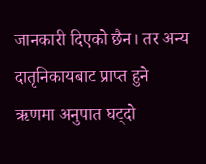जानकारी दिएको छैन। तर अन्य दातृनिकायबाट प्राप्त हुने ऋणमा अनुपात घट्दो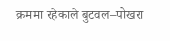क्रममा रहेकाले बुटवल–पोखरा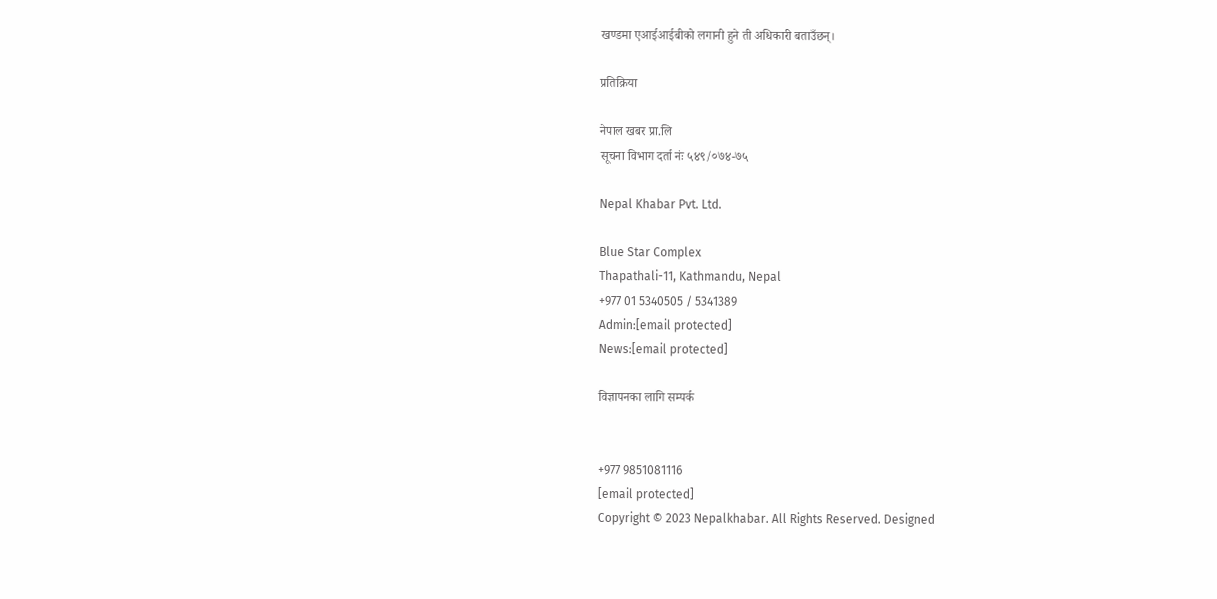खण्डमा एआईआईबीको लगानी हुने ती अधिकारी बताउँछन्।

प्रतिक्रिया

नेपाल खबर प्रा.लि
सूचना विभाग दर्ता नंः ५४९/०७४-७५

Nepal Khabar Pvt. Ltd.

Blue Star Complex
Thapathali-11, Kathmandu, Nepal
+977 01 5340505 / 5341389
Admin:[email protected]
News:[email protected]

विज्ञापनका लागि सम्पर्क


+977 9851081116
[email protected]
Copyright © 2023 Nepalkhabar. All Rights Reserved. Designed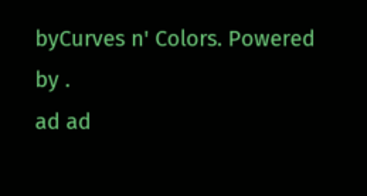byCurves n' Colors. Powered by .
ad ad